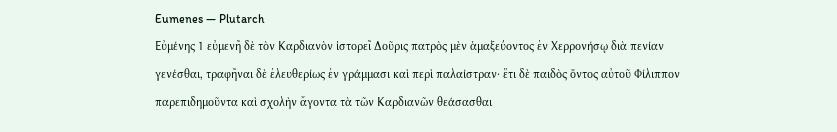Eumenes — Plutarch
Εὐμένης 1 εὐμενῆ δὲ τὸν Καρδιανὸν ἱστορεῖ Δοῦρις πατρὸς μὲν ἁμαξεύοντος ἐν Χερρονήσῳ διὰ πενίαν γενέσθαι, τραφῆναι δὲ ἐλευθερίως ἐν γράμμασι καὶ περὶ παλαίστραν· ἔτι δὲ παιδὸς ὄντος αὐτοῦ Φίλιππον παρεπιδημοῦντα καὶ σχολὴν ἄγοντα τὰ τῶν Καρδιανῶν θεάσασθαι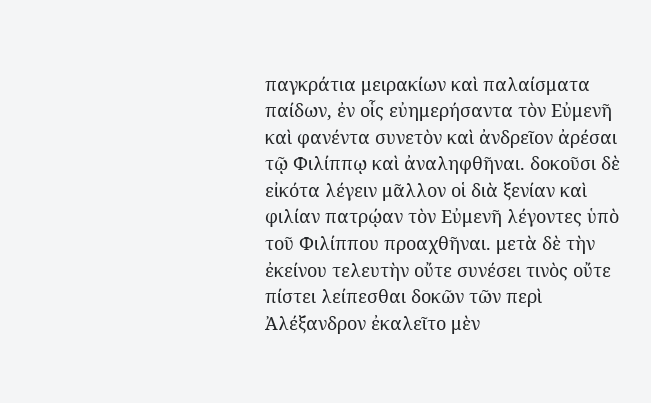παγκράτια μειρακίων καὶ παλαίσματα παίδων, ἐν οἷς εὐημερήσαντα τὸν Εὐμενῆ καὶ φανέντα συνετὸν καὶ ἀνδρεῖον ἀρέσαι τῷ Φιλίππῳ καὶ ἀναληφθῆναι. δοκοῦσι δὲ εἰκότα λέγειν μᾶλλον οἱ διὰ ξενίαν καὶ φιλίαν πατρῴαν τὸν Εὐμενῆ λέγοντες ὑπὸ τοῦ Φιλίππου προαχθῆναι. μετὰ δὲ τὴν ἐκείνου τελευτὴν οὔτε συνέσει τινὸς οὔτε πίστει λείπεσθαι δοκῶν τῶν περὶ Ἀλέξανδρον ἐκαλεῖτο μὲν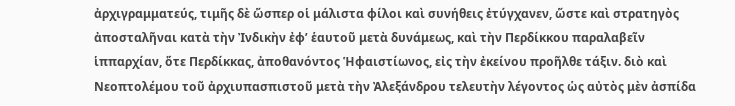ἀρχιγραμματεύς, τιμῆς δὲ ὥσπερ οἱ μάλιστα φίλοι καὶ συνήθεις ἐτύγχανεν, ὥστε καὶ στρατηγὸς ἀποσταλῆναι κατὰ τὴν Ἰνδικὴν ἐφʼ ἑαυτοῦ μετὰ δυνάμεως, καὶ τὴν Περδίκκου παραλαβεῖν ἱππαρχίαν, ὅτε Περδίκκας, ἀποθανόντος Ἡφαιστίωνος, εἰς τὴν ἐκείνου προῆλθε τάξιν. διὸ καὶ Νεοπτολέμου τοῦ ἀρχιυπασπιστοῦ μετὰ τὴν Ἀλεξάνδρου τελευτὴν λέγοντος ὡς αὐτὸς μὲν ἀσπίδα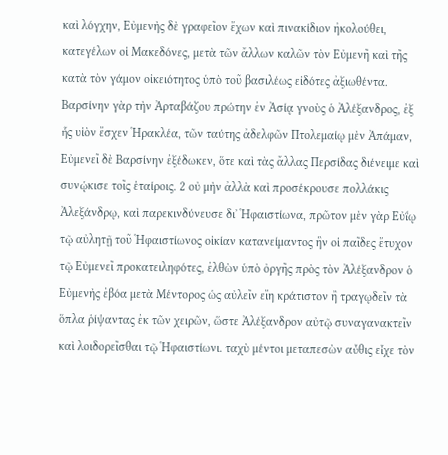καὶ λόγχην, Εὐμενὴς δὲ γραφεῖον ἔχων καὶ πινακίδιον ἠκολούθει, κατεγέλων οἱ Μακεδόνες, μετὰ τῶν ἄλλων καλῶν τὸν Εὐμενῆ καὶ τῆς κατὰ τὸν γάμον οἰκειότητος ὑπὸ τοῦ βασιλέως εἰδότες ἀξιωθέντα. Βαρσίνην γὰρ τὴν Ἀρταβάζου πρώτην ἐν Ἀσίᾳ γνοὺς ὁ Ἀλέξανδρος, ἐξ ἧς υἱὸν ἔσχεν Ἡρακλέα, τῶν ταύτης ἀδελφῶν Πτολεμαίῳ μὲν Ἀπάμαν, Εὐμενεῖ δὲ Βαρσίνην ἐξέδωκεν, ὅτε καὶ τὰς ἄλλας Περσίδας διένειμε καὶ συνῴκισε τοῖς ἑταίροις. 2 οὐ μὴν ἀλλὰ καὶ προσέκρουσε πολλάκις Ἀλεξάνδρῳ, καὶ παρεκινδύνευσε διʼ Ἡφαιστίωνα, πρῶτον μὲν γὰρ Εὐΐῳ τῷ αὐλητῇ τοῦ Ἡφαιστίωνος οἰκίαν κατανείμαντος ἣν οἱ παῖδες ἔτυχον τῷ Εὐμενεῖ προκατειληφότες, ἐλθὼν ὑπὸ ὀργῆς πρὸς τὸν Ἀλέξανδρον ὁ Εὐμενὴς ἐβόα μετὰ Μέντορος ὡς αὐλεῖν εἴη κράτιστον ἢ τραγῳδεῖν τὰ ὅπλα ῥίψαντας ἐκ τῶν χειρῶν, ὥστε Ἀλέξανδρον αὐτῷ συναγανακτεῖν καὶ λοιδορεῖσθαι τῷ Ἡφαιστίωνι. ταχὺ μέντοι μεταπεσὼν αὖθις εἶχε τὸν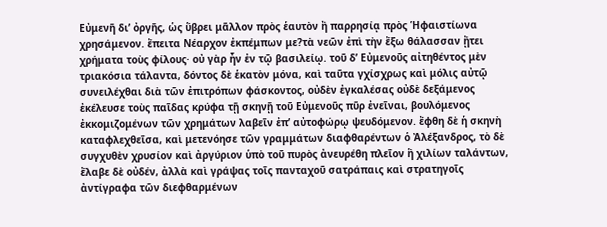Εὐμενῆ διʼ ὀργῆς, ὡς ὕβρει μᾶλλον πρὸς ἑαυτὸν ἢ παρρησίᾳ πρὸς Ἡφαιστίωνα χρησάμενον. ἔπειτα Νέαρχον ἐκπέμπων με?τὰ νεῶν ἐπὶ τὴν ἔξω θάλασσαν ᾔτει χρήματα τοὺς φίλους· οὐ γὰρ ἦν ἐν τῷ βασιλείῳ. τοῦ δʼ Εὐμενοῦς αἰτηθέντος μὲν τριακόσια τάλαντα, δόντος δὲ ἑκατὸν μόνα, καὶ ταῦτα γχίσχρως καὶ μόλις αὐτῷ συνειλέχθαι διὰ τῶν ἐπιτρόπων φάσκοντος, οὐδὲν ἐγκαλέσας οὐδὲ δεξάμενος ἐκέλευσε τοὺς παῖδας κρύφα τῇ σκηνῇ τοῦ Εὐμενοῦς πῦρ ἐνεῖναι, βουλόμενος ἐκκομιζομένων τῶν χρημάτων λαβεῖν ἐπʼ αὐτοφώρῳ ψευδόμενον. ἔφθη δὲ ἡ σκηνὴ καταφλεχθεῖσα, καὶ μετενόησε τῶν γραμμάτων διαφθαρέντων ὁ Ἀλέξανδρος, τὸ δὲ συγχυθὲν χρυσίον καὶ ἀργύριον ὑπὸ τοῦ πυρὸς ἀνευρέθη πλεῖον ἣ χιλίων ταλάντων, ἔλαβε δὲ οὐδέν, ἀλλὰ καὶ γράψας τοῖς πανταχοῦ σατράπαις καὶ στρατηγοῖς ἀντίγραφα τῶν διεφθαρμένων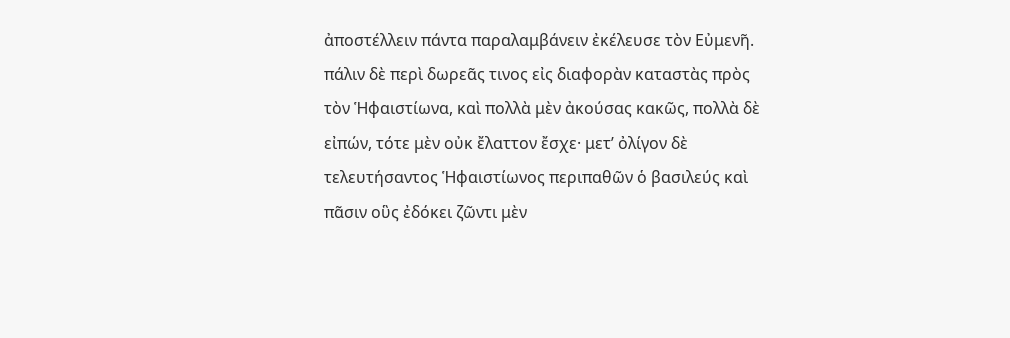ἀποστέλλειν πάντα παραλαμβάνειν ἐκέλευσε τὸν Εὐμενῆ. πάλιν δὲ περὶ δωρεᾶς τινος εἰς διαφορὰν καταστὰς πρὸς τὸν Ἡφαιστίωνα, καὶ πολλὰ μὲν ἀκούσας κακῶς, πολλὰ δὲ εἰπών, τότε μὲν οὐκ ἔλαττον ἔσχε· μετʼ ὀλίγον δὲ τελευτήσαντος Ἡφαιστίωνος περιπαθῶν ὁ βασιλεύς καὶ πᾶσιν οὓς ἐδόκει ζῶντι μὲν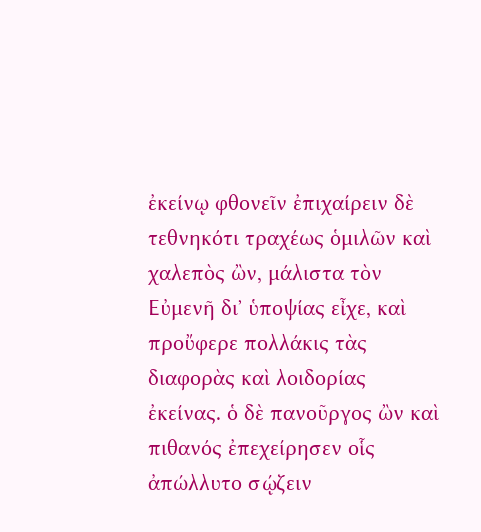ἐκείνῳ φθονεῖν ἐπιχαίρειν δὲ τεθνηκότι τραχέως ὁμιλῶν καὶ χαλεπὸς ὢν, μάλιστα τὸν Εὐμενῆ διʼ ὑποψίας εἶχε, καὶ προὔφερε πολλάκις τὰς διαφορὰς καὶ λοιδορίας ἐκείνας. ὁ δὲ πανοῦργος ὢν καὶ πιθανός ἐπεχείρησεν οἷς ἀπώλλυτο σῴζειν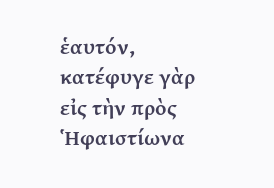ἑαυτόν, κατέφυγε γὰρ εἰς τὴν πρὸς Ἡφαιστίωνα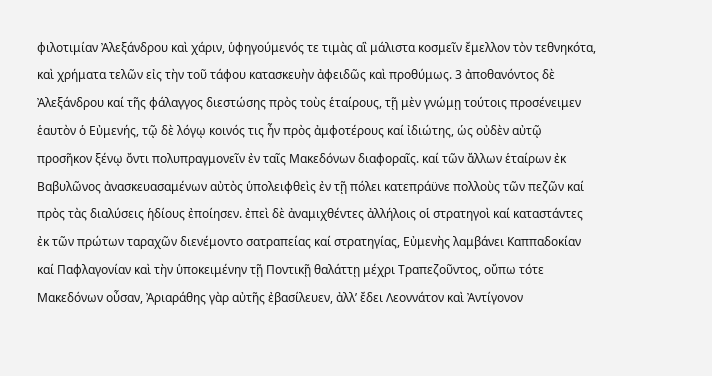φιλοτιμίαν Ἀλεξάνδρου καὶ χάριν, ὑφηγούμενός τε τιμὰς αἳ μάλιστα κοσμεῖν ἔμελλον τὸν τεθνηκότα, καὶ χρήματα τελῶν εἰς τὴν τοῦ τάφου κατασκευὴν ἀφειδῶς καὶ προθύμως. 3 ἀποθανόντος δὲ Ἀλεξάνδρου καί τῆς φάλαγγος διεστώσης πρὸς τοὺς ἑταίρους, τῇ μὲν γνώμῃ τούτοις προσένειμεν ἑαυτὸν ὁ Εὐμενής, τῷ δὲ λόγῳ κοινός τις ἦν πρὸς ἀμφοτέρους καί ἰδιώτης, ὡς οὐδὲν αὐτῷ προσῆκον ξένῳ ὄντι πολυπραγμονεῖν ἐν ταῖς Μακεδόνων διαφοραῖς. καί τῶν ἄλλων ἑταίρων ἐκ Βαβυλῶνος ἀνασκευασαμένων αὐτὸς ὑπολειφθεὶς ἐν τῇ πόλει κατεπράϋνε πολλοὺς τῶν πεζῶν καί πρὸς τὰς διαλύσεις ἡδίους ἐποίησεν. ἐπεὶ δὲ ἀναμιχθέντες ἀλλήλοις οἱ στρατηγοὶ καί καταστάντες ἐκ τῶν πρώτων ταραχῶν διενέμοντο σατραπείας καί στρατηγίας, Εὐμενὴς λαμβάνει Καππαδοκίαν καί Παφλαγονίαν καὶ τὴν ὑποκειμένην τῇ Ποντικῇ θαλάττῃ μέχρι Τραπεζοῦντος, οὔπω τότε Μακεδόνων οὖσαν, Ἀριαράθης γὰρ αὐτῆς ἐβασίλευεν, ἀλλʼ ἔδει Λεοννάτον καὶ Ἀντίγονον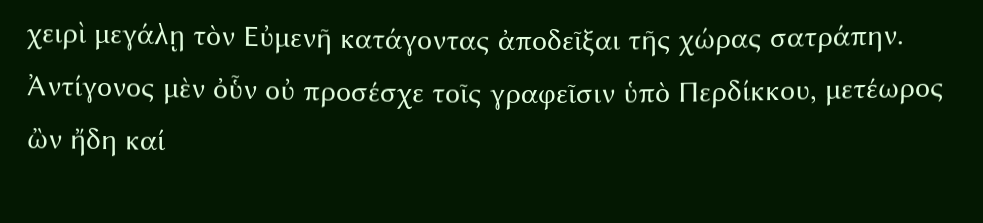χειρὶ μεγάλῃ τὸν Εὐμενῆ κατάγοντας ἀποδεῖξαι τῆς χώρας σατράπην. Ἀντίγονος μὲν ὀὗν οὐ προσέσχε τοῖς γραφεῖσιν ὑπὸ Περδίκκου, μετέωρος ὢν ἤδη καί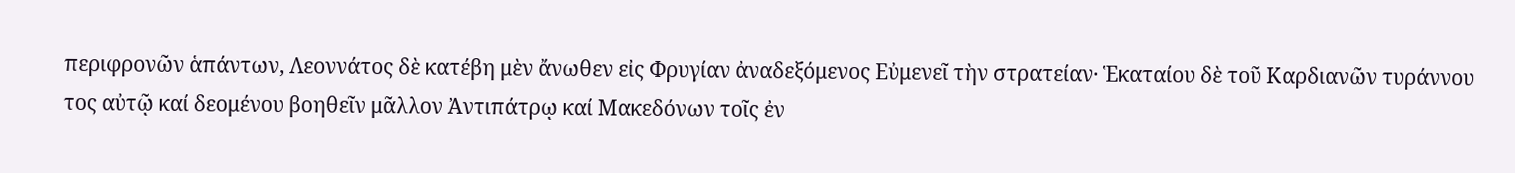περιφρονῶν ἁπάντων, Λεοννάτος δὲ κατέβη μὲν ἄνωθεν εἰς Φρυγίαν ἀναδεξόμενος Εὐμενεῖ τὴν στρατείαν· Ἑκαταίου δὲ τοῦ Καρδιανῶν τυράννου τος αὐτῷ καί δεομένου βοηθεῖν μᾶλλον Ἀντιπάτρῳ καί Μακεδόνων τοῖς ἐν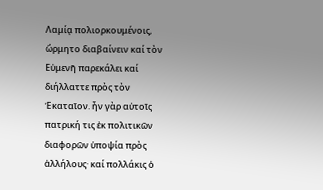Λαμίᾳ πολιορκουμένοις, ὥρμητο διαβαίνειν καί τὸν Εὐμενῆ παρεκάλει καί διήλλαττε πρὸς τὸν Ἑκαταῖον. ἦν γὰρ αὐτοῖς πατρική τις ἐκ πολιτικῶν διαφορῶν ὑποψία πρὸς ἀλλήλους· καί πολλάκις ὁ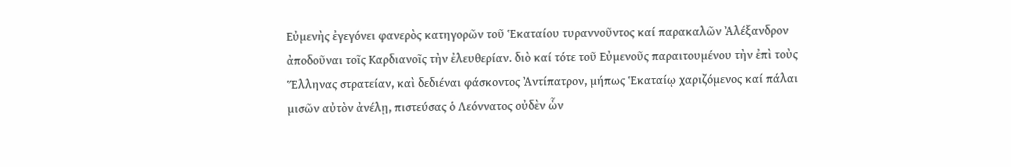Εὐμενὴς ἐγεγόνει φανερὸς κατηγορῶν τοῦ Ἑκαταίου τυραννοῦντος καί παρακαλῶν Ἀλέξανδρον ἀποδοῦναι τοῖς Καρδιανοῖς τὴν ἐλευθερίαν. διὸ καί τότε τοῦ Εὐμενοῦς παραιτουμένου τὴν ἐπὶ τοὺς Ἕλληνας στρατείαν, καὶ δεδιέναι φάσκοντος Ἀντίπατρον, μήπως Ἑκαταίῳ χαριζόμενος καί πάλαι μισῶν αὐτὸν ἀνέλῃ, πιστεύσας ὁ Λεόννατος οὐδὲν ὧν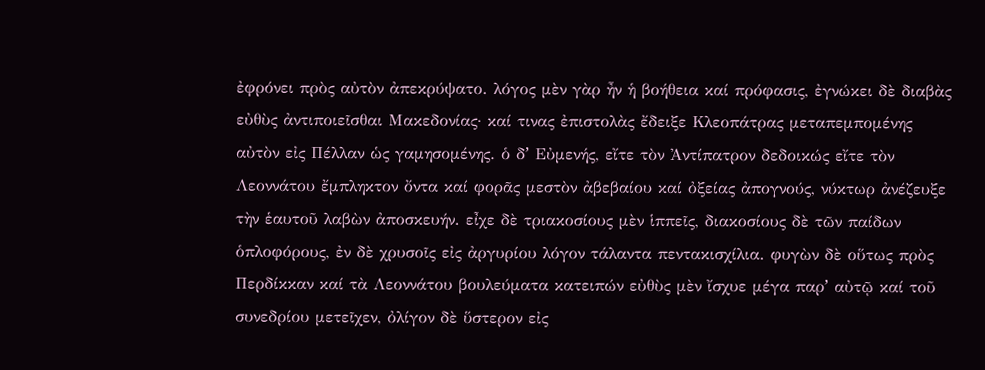ἐφρόνει πρὸς αὐτὸν ἀπεκρύψατο. λόγος μὲν γὰρ ἦν ἡ βοήθεια καί πρόφασις, ἐγνώκει δὲ διαβὰς εὐθὺς ἀντιποιεῖσθαι Μακεδονίας· καί τινας ἐπιστολὰς ἔδειξε Κλεοπάτρας μεταπεμπομένης αὐτὸν εἰς Πέλλαν ὡς γαμησομένης. ὁ δʼ Εὐμενής, εἴτε τὸν Ἀντίπατρον δεδοικώς εἴτε τὸν Λεοννάτου ἔμπληκτον ὄντα καί φορᾶς μεστὸν ἀβεβαίου καί ὀξείας ἀπογνούς, νύκτωρ ἀνέζευξε τὴν ἑαυτοῦ λαβὼν ἀποσκευήν. εἶχε δὲ τριακοσίους μὲν ἱππεῖς, διακοσίους δὲ τῶν παίδων ὁπλοφόρους, ἐν δὲ χρυσοῖς εἰς ἀργυρίου λόγον τάλαντα πεντακισχίλια. φυγὼν δὲ οὕτως πρὸς Περδίκκαν καί τὰ Λεοννάτου βουλεύματα κατειπών εὐθὺς μὲν ἴσχυε μέγα παρʼ αὐτῷ καί τοῦ συνεδρίου μετεῖχεν, ὀλίγον δὲ ὕστερον εἰς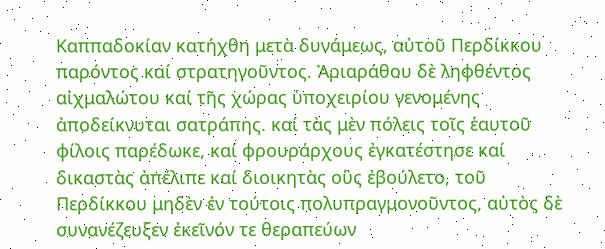Καππαδοκίαν κατήχθη μετὰ δυνάμεως, αὐτοῦ Περδίκκου παρόντος καί στρατηγοῦντος. Ἀριαράθου δὲ ληφθέντος αἰχμαλώτου καί τῆς χώρας ὑποχειρίου γενομένης ἀποδείκνυται σατράπης. καί τὰς μὲν πόλεις τοῖς ἑαυτοῦ φίλοις παρέδωκε, καί φρουράρχους ἐγκατέστησε καί δικαστὰς ἀπέλιπε καί διοικητὰς οὓς ἐβούλετο, τοῦ Περδίκκου μηδὲν ἐν τούτοις πολυπραγμονοῦντος, αὐτὸς δὲ συνανέζευξεν ἐκεῖνόν τε θεραπεύων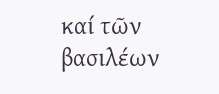καί τῶν βασιλέων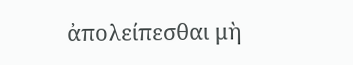ἀπολείπεσθαι μὴ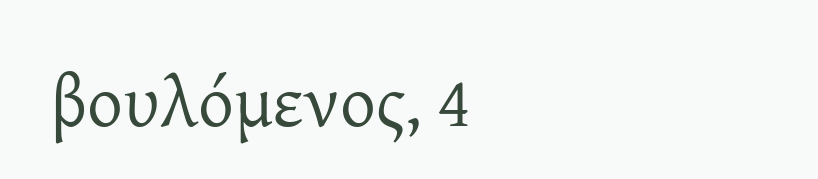βουλόμενος, 4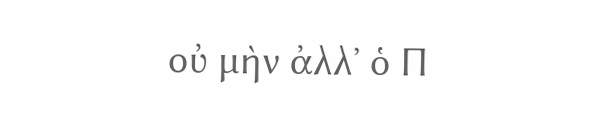οὐ μὴν ἀλλʼ ὁ Π